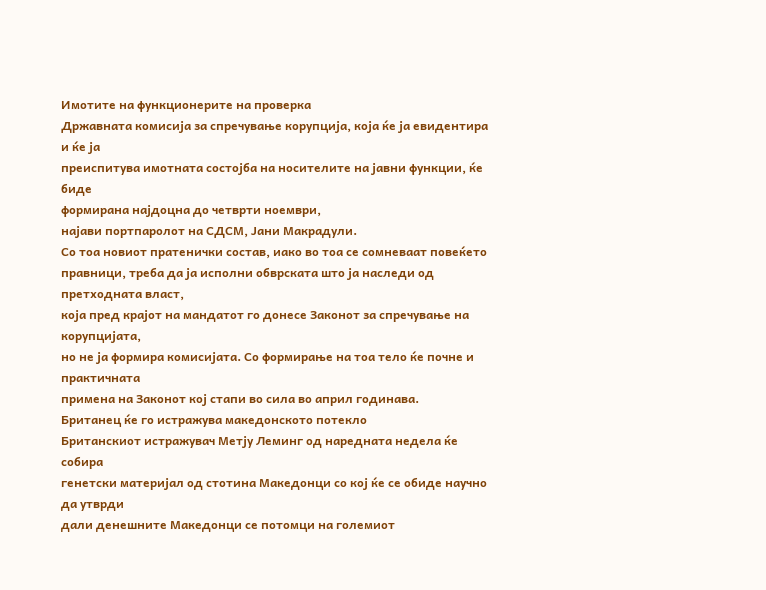Имотите на функционерите на проверка
Државната комисија за спречување корупција, која ќе ја евидентира и ќе ја
преиспитува имотната состојба на носителите на јавни функции, ќе биде
формирана најдоцна до четврти ноември,
најави портпаролот на СДСМ, Јани Макрадули.
Со тоа новиот пратенички состав, иако во тоа се сомневаат повеќето
правници, треба да ја исполни обврската што ја наследи од претходната власт,
која пред крајот на мандатот го донесе Законот за спречување на корупцијата,
но не ја формира комисијата. Со формирање на тоа тело ќе почне и практичната
примена на Законот кој стапи во сила во април годинава.
Британец ќе го истражува македонското потекло
Британскиот истражувач Метју Леминг од наредната недела ќе собира
генетски материјал од стотина Македонци со кој ќе се обиде научно да утврди
дали денешните Македонци се потомци на големиот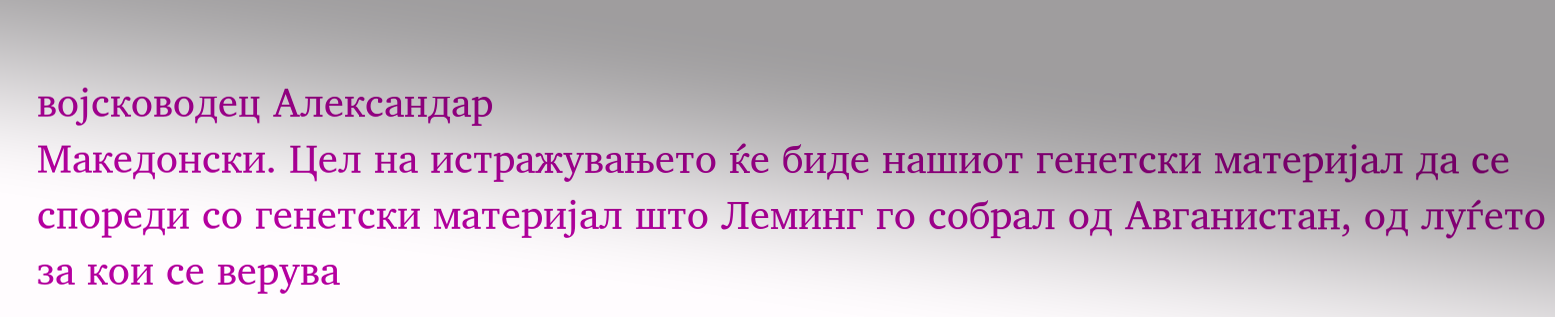војсководец Александар
Македонски. Цел на истражувањето ќе биде нашиот генетски материјал да се
спореди со генетски материјал што Леминг го собрал од Авганистан, од луѓето
за кои се верува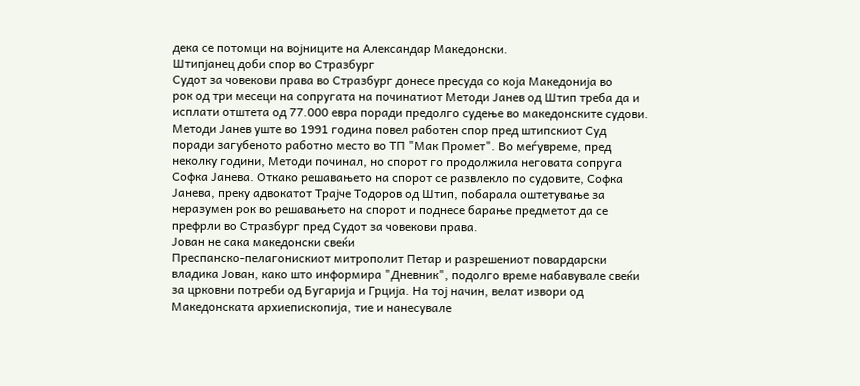дека се потомци на војниците на Александар Македонски.
Штипјанец доби спор во Стразбург
Судот за човекови права во Стразбург донесе пресуда со која Македонија во
рок од три месеци на сопругата на починатиот Методи Јанев од Штип треба да и
исплати отштета од 77.000 евра поради предолго судење во македонските судови.
Методи Јанев уште во 1991 година повел работен спор пред штипскиот Суд
поради загубеното работно место во ТП "Мак Промет". Во меѓувреме, пред
неколку години, Методи починал, но спорот го продолжила неговата сопруга
Софка Јанева. Откако решавањето на спорот се развлекло по судовите, Софка
Јанева, преку адвокатот Трајче Тодоров од Штип, побарала оштетување за
неразумен рок во решавањето на спорот и поднесе барање предметот да се
префрли во Стразбург пред Судот за човекови права.
Јован не сака македонски свеќи
Преспанско-пелагонискиот митрополит Петар и разрешениот повардарски
владика Јован, како што информира "Дневник", подолго време набавувале свеќи
за црковни потреби од Бугарија и Грција. На тој начин, велат извори од
Македонската архиепископија, тие и нанесувале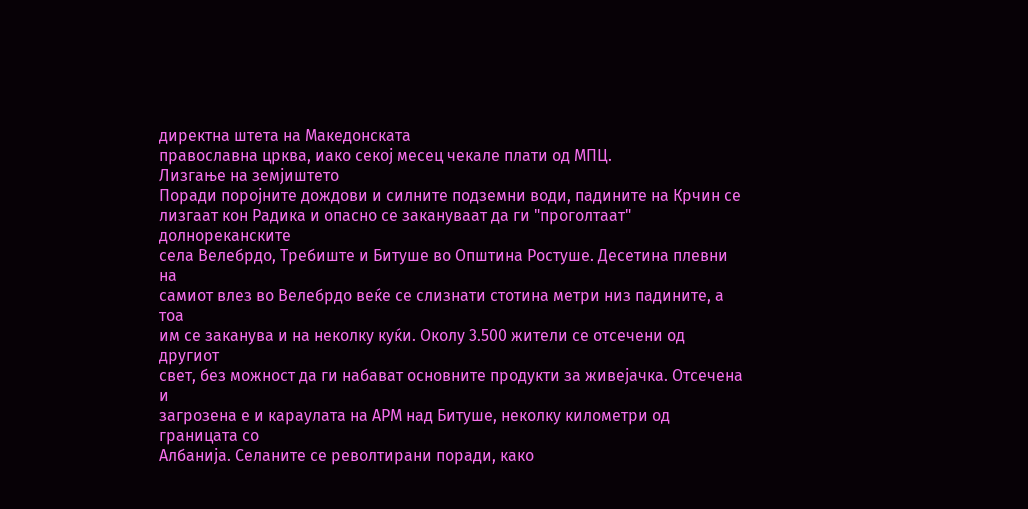директна штета на Македонската
православна црква, иако секој месец чекале плати од МПЦ.
Лизгање на земјиштето
Поради поројните дождови и силните подземни води, падините на Крчин се
лизгаат кон Радика и опасно се закануваат да ги "проголтаат" долнореканските
села Велебрдо, Требиште и Битуше во Општина Ростуше. Десетина плевни на
самиот влез во Велебрдо веќе се слизнати стотина метри низ падините, а тоа
им се заканува и на неколку куќи. Околу 3.500 жители се отсечени од другиот
свет, без можност да ги набават основните продукти за живејачка. Отсечена и
загрозена е и караулата на АРМ над Битуше, неколку километри од границата со
Албанија. Селаните се револтирани поради, како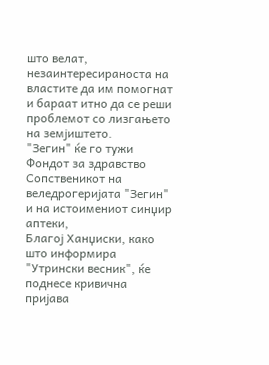што велат,
незаинтересираноста на властите да им помогнат и бараат итно да се реши
проблемот со лизгањето на земјиштето.
"Зегин" ќе го тужи Фондот за здравство
Сопственикот на веледрогеријата "Зегин" и на истоимениот синџир аптеки,
Благој Ханџиски, како што информира "Утрински весник", ќе поднесе кривична
пријава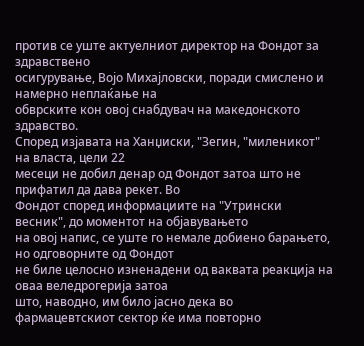против се уште актуелниот директор на Фондот за здравствено
осигурување, Војо Михајловски, поради смислено и намерно неплаќање на
обврските кон овој снабдувач на македонското здравство.
Според изјавата на Ханџиски, "Зегин, "миленикот" на власта, цели 22
месеци не добил денар од Фондот затоа што не прифатил да дава рекет. Во
Фондот според информациите на "Утрински весник", до моментот на објавувањето
на овој напис, се уште го немале добиено барањето, но одговорните од Фондот
не биле целосно изненадени од ваквата реакција на оваа веледрогерија затоа
што, наводно, им било јасно дека во фармацевтскиот сектор ќе има повторно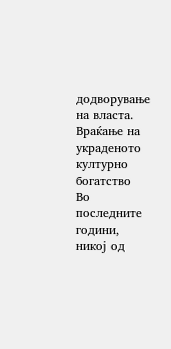додворување на власта.
Враќање на украденото културно богатство
Во последните години, никој од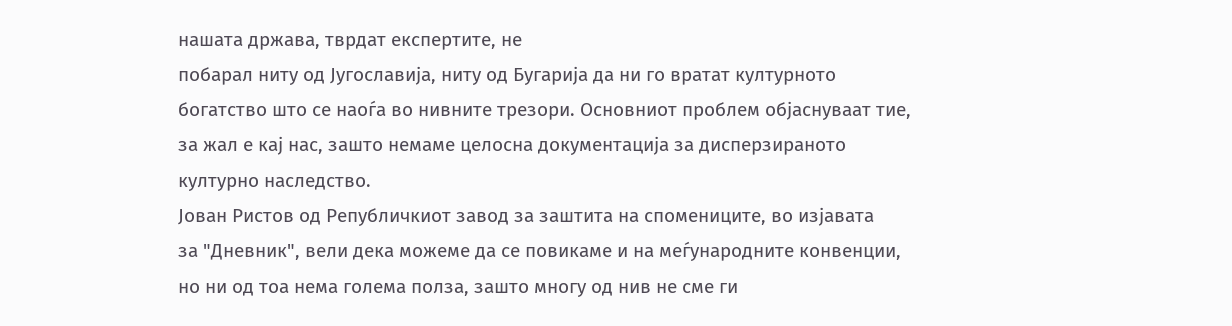нашата држава, тврдат експертите, не
побарал ниту од Југославија, ниту од Бугарија да ни го вратат културното
богатство што се наоѓа во нивните трезори. Основниот проблем објаснуваат тие,
за жал е кај нас, зашто немаме целосна документација за дисперзираното
културно наследство.
Јован Ристов од Републичкиот завод за заштита на спомениците, во изјавата
за "Дневник", вели дека можеме да се повикаме и на меѓународните конвенции,
но ни од тоа нема голема полза, зашто многу од нив не сме ги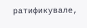ратификувале,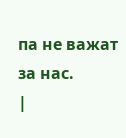па не важат за нас.
|